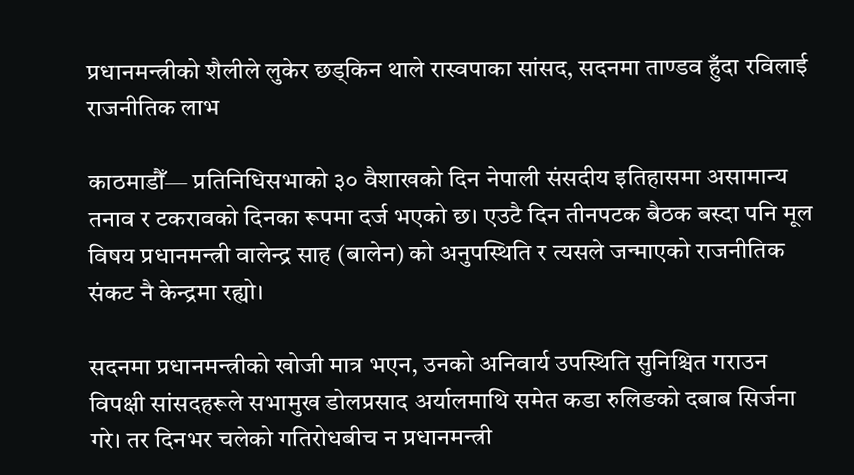प्रधानमन्त्रीको शैलीले लुकेर छड्किन थाले रास्वपाका सांसद, सदनमा ताण्डव हुँदा रविलाई राजनीतिक लाभ

काठमाडौँ— प्रतिनिधिसभाको ३० वैशाखको दिन नेपाली संसदीय इतिहासमा असामान्य तनाव र टकरावको दिनका रूपमा दर्ज भएको छ। एउटै दिन तीनपटक बैठक बस्दा पनि मूल विषय प्रधानमन्त्री वालेन्द्र साह (बालेन) को अनुपस्थिति र त्यसले जन्माएको राजनीतिक संकट नै केन्द्रमा रह्यो।

सदनमा प्रधानमन्त्रीको खोजी मात्र भएन, उनको अनिवार्य उपस्थिति सुनिश्चित गराउन विपक्षी सांसदहरूले सभामुख डोलप्रसाद अर्यालमाथि समेत कडा रुलिङको दबाब सिर्जना गरे। तर दिनभर चलेको गतिरोधबीच न प्रधानमन्त्री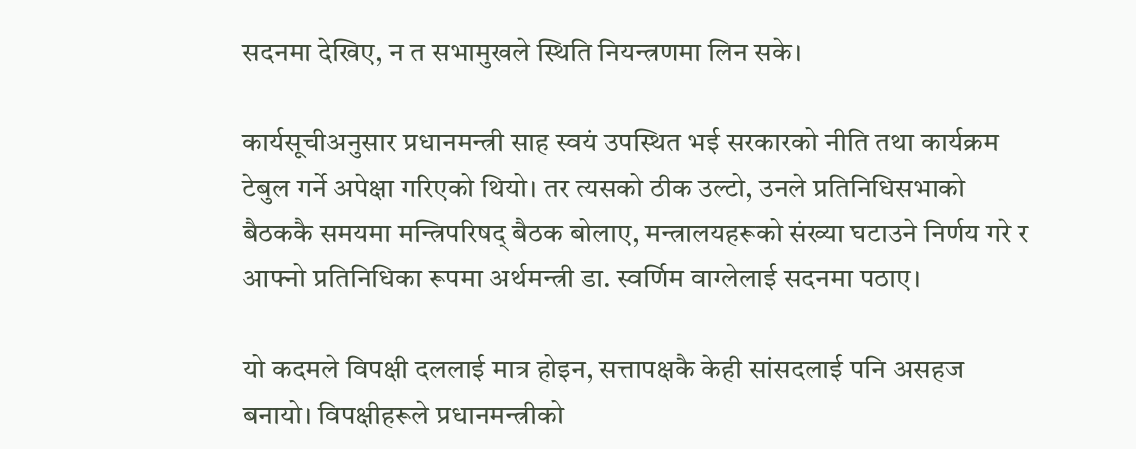सदनमा देखिए, न त सभामुखले स्थिति नियन्त्रणमा लिन सके।

कार्यसूचीअनुसार प्रधानमन्त्री साह स्वयं उपस्थित भई सरकारको नीति तथा कार्यक्रम टेबुल गर्ने अपेक्षा गरिएको थियो। तर त्यसको ठीक उल्टो, उनले प्रतिनिधिसभाको बैठककै समयमा मन्त्रिपरिषद् बैठक बोलाए, मन्त्रालयहरूको संख्या घटाउने निर्णय गरे र आफ्नो प्रतिनिधिका रूपमा अर्थमन्त्री डा. स्वर्णिम वाग्लेलाई सदनमा पठाए।

यो कदमले विपक्षी दललाई मात्र होइन, सत्तापक्षकै केही सांसदलाई पनि असहज बनायो। विपक्षीहरूले प्रधानमन्त्रीको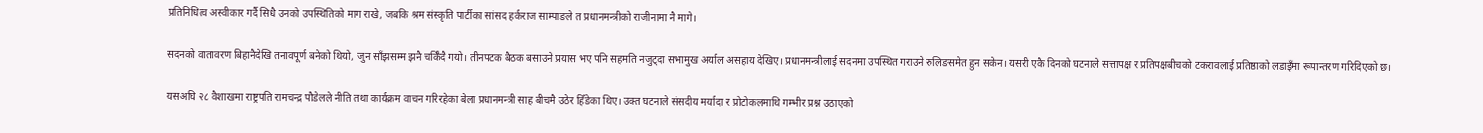प्रतिनिधित्व अस्वीकार गर्दै सिधै उनको उपस्थितिको माग राखे, जबकि श्रम संस्कृति पार्टीका सांसद हर्कराज साम्पाङले त प्रधानमन्त्रीको राजीनामा नै मागे।

सदनको वातावरण बिहानैदेखि तनावपूर्ण बनेको थियो, जुन साँझसम्म झनै चर्किँदै गयो। तीनपटक बैठक बसाउने प्रयास भए पनि सहमति नजुट्दा सभामुख अर्याल असहाय देखिए। प्रधानमन्त्रीलाई सदनमा उपस्थित गराउने रुलिङसमेत हुन सकेन। यसरी एकै दिनको घटनाले सत्तापक्ष र प्रतिपक्षबीचको टकरावलाई प्रतिष्ठाको लडाइँमा रूपान्तरण गरिदिएको छ।

यसअघि २८ वैशाखमा राष्ट्रपति रामचन्द्र पौडेलले नीति तथा कार्यक्रम वाचन गरिरहेका बेला प्रधानमन्त्री साह बीचमै उठेर हिँडेका थिए। उक्त घटनाले संसदीय मर्यादा र प्रोटोकलमाथि गम्भीर प्रश्न उठाएको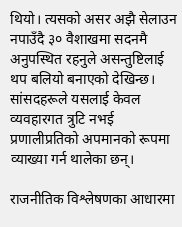थियो। त्यसको असर अझै सेलाउन नपाउँदै ३० वैशाखमा सदनमै अनुपस्थित रहनुले असन्तुष्टिलाई थप बलियो बनाएको देखिन्छ। सांसदहरूले यसलाई केवल व्यवहारगत त्रुटि नभई प्रणालीप्रतिको अपमानको रूपमा व्याख्या गर्न थालेका छन्।

राजनीतिक विश्लेषणका आधारमा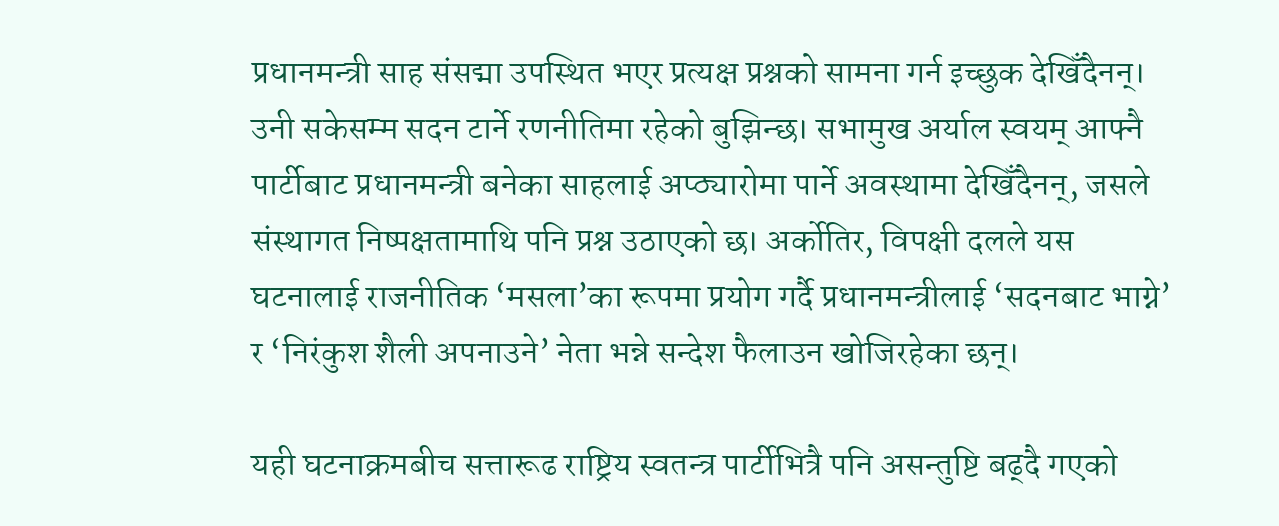प्रधानमन्त्री साह संसद्मा उपस्थित भएर प्रत्यक्ष प्रश्नको सामना गर्न इच्छुक देखिँदैनन्। उनी सकेसम्म सदन टार्ने रणनीतिमा रहेको बुझिन्छ। सभामुख अर्याल स्वयम् आफ्नै पार्टीबाट प्रधानमन्त्री बनेका साहलाई अप्ठ्यारोमा पार्ने अवस्थामा देखिँदैनन्, जसले संस्थागत निष्पक्षतामाथि पनि प्रश्न उठाएको छ। अर्कोतिर, विपक्षी दलले यस घटनालाई राजनीतिक ‘मसला’का रूपमा प्रयोग गर्दै प्रधानमन्त्रीलाई ‘सदनबाट भाग्ने’ र ‘निरंकुश शैली अपनाउने’ नेता भन्ने सन्देश फैलाउन खोजिरहेका छन्।

यही घटनाक्रमबीच सत्तारूढ राष्ट्रिय स्वतन्त्र पार्टीभित्रै पनि असन्तुष्टि बढ्दै गएको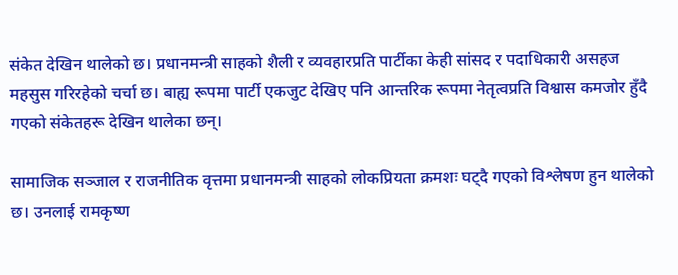संकेत देखिन थालेको छ। प्रधानमन्त्री साहको शैली र व्यवहारप्रति पार्टीका केही सांसद र पदाधिकारी असहज महसुस गरिरहेको चर्चा छ। बाह्य रूपमा पार्टी एकजुट देखिए पनि आन्तरिक रूपमा नेतृत्वप्रति विश्वास कमजोर हुँदै गएको संकेतहरू देखिन थालेका छन्।

सामाजिक सञ्जाल र राजनीतिक वृत्तमा प्रधानमन्त्री साहको लोकप्रियता क्रमशः घट्दै गएको विश्लेषण हुन थालेको छ। उनलाई रामकृष्ण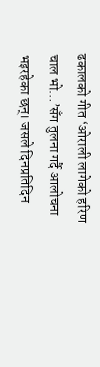ढकालको गीत ‘ओराली लागेको हरिण चाल भो…’सँग तुलना गर्दै आलोचना भइरहेका छन्। जसले दिनप्रतिदिन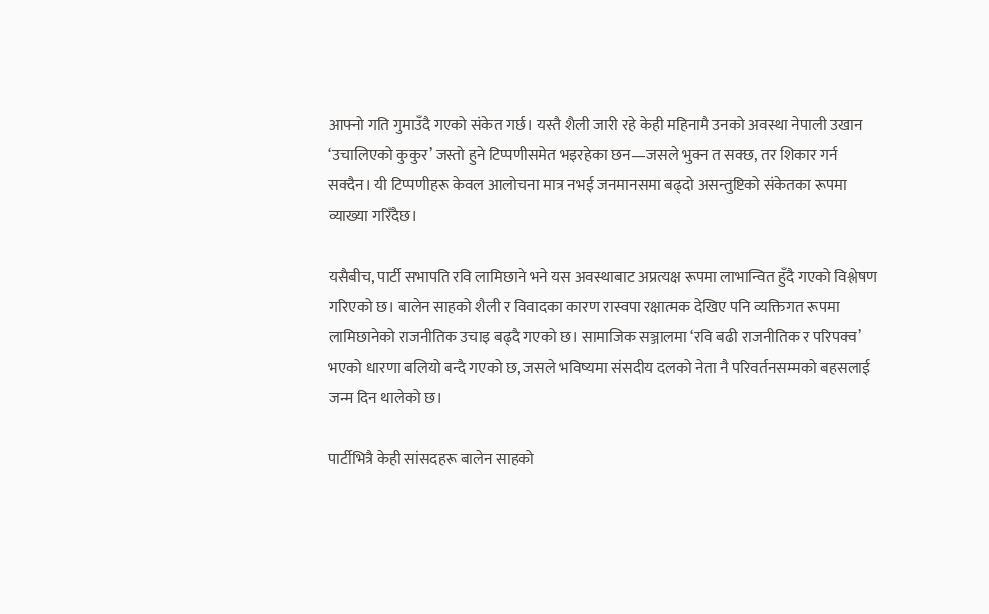आफ्नो गति गुमाउँदै गएको संकेत गर्छ। यस्तै शैली जारी रहे केही महिनामै उनको अवस्था नेपाली उखान ‘उचालिएको कुकुर’ जस्तो हुने टिप्पणीसमेत भइरहेका छन—जसले भुक्न त सक्छ, तर शिकार गर्न सक्दैन। यी टिप्पणीहरू केवल आलोचना मात्र नभई जनमानसमा बढ्दो असन्तुष्टिको संकेतका रूपमा व्याख्या गरिँदैछ।

यसैबीच, पार्टी सभापति रवि लामिछाने भने यस अवस्थाबाट अप्रत्यक्ष रूपमा लाभान्वित हुँदै गएको विश्लेषण गरिएको छ। बालेन साहको शैली र विवादका कारण रास्वपा रक्षात्मक देखिए पनि व्यक्तिगत रूपमा लामिछानेको राजनीतिक उचाइ बढ्दै गएको छ। सामाजिक सञ्जालमा ‘रवि बढी राजनीतिक र परिपक्व’ भएको धारणा बलियो बन्दै गएको छ, जसले भविष्यमा संसदीय दलको नेता नै परिवर्तनसम्मको बहसलाई जन्म दिन थालेको छ।

पार्टीभित्रै केही सांसदहरू बालेन साहको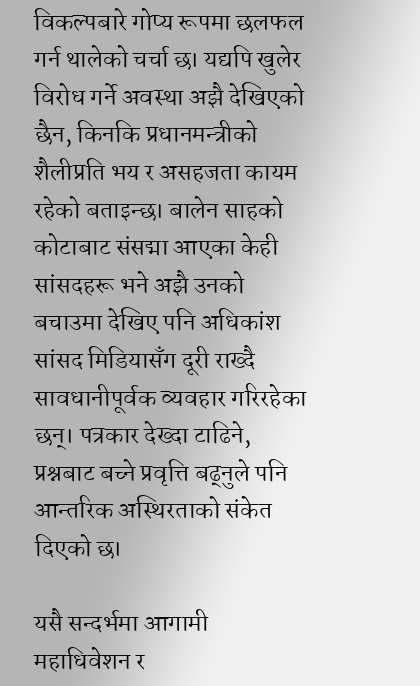विकल्पबारे गोप्य रूपमा छलफल गर्न थालेको चर्चा छ। यद्यपि खुलेर विरोध गर्ने अवस्था अझै देखिएको छैन, किनकि प्रधानमन्त्रीको शैलीप्रति भय र असहजता कायम रहेको बताइन्छ। बालेन साहको कोटाबाट संसद्मा आएका केही सांसदहरू भने अझै उनको बचाउमा देखिए पनि अधिकांश सांसद मिडियासँग दूरी राख्दै सावधानीपूर्वक व्यवहार गरिरहेका छन्। पत्रकार देख्दा टाढिने, प्रश्नबाट बच्ने प्रवृत्ति बढ्नुले पनि आन्तरिक अस्थिरताको संकेत दिएको छ।

यसै सन्दर्भमा आगामी महाधिवेशन र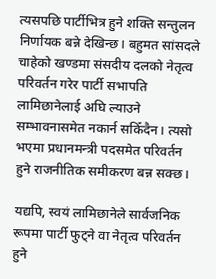त्यसपछि पार्टीभित्र हुने शक्ति सन्तुलन निर्णायक बन्ने देखिन्छ। बहुमत सांसदले चाहेको खण्डमा संसदीय दलको नेतृत्व परिवर्तन गरेर पार्टी सभापति लामिछानेलाई अघि ल्याउने सम्भावनासमेत नकार्न सकिँदैन। त्यसो भएमा प्रधानमन्त्री पदसमेत परिवर्तन हुने राजनीतिक समीकरण बन्न सक्छ।

यद्यपि, स्वयं लामिछानेले सार्वजनिक रूपमा पार्टी फुट्ने वा नेतृत्व परिवर्तन हुने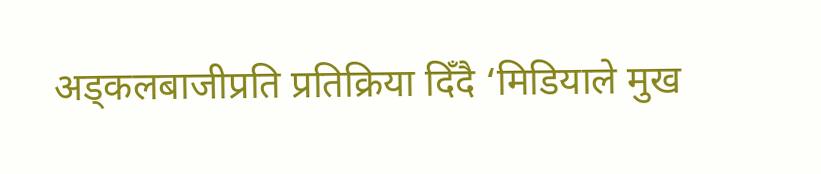अड्कलबाजीप्रति प्रतिक्रिया दिँदै ‘मिडियाले मुख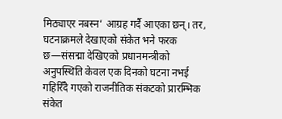मिठ्याएर नबस्न’ आग्रह गर्दै आएका छन्। तर, घटनाक्रमले देखाएको संकेत भने फरक छ—संसद्मा देखिएको प्रधानमन्त्रीको अनुपस्थिति केवल एक दिनको घटना नभई गहिरिँदै गएको राजनीतिक संकटको प्रारम्भिक संकेत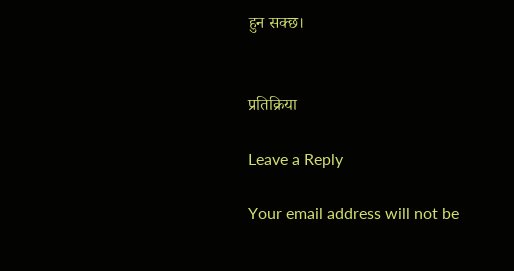हुन सक्छ।


प्रतिक्रिया

Leave a Reply

Your email address will not be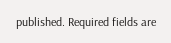published. Required fields are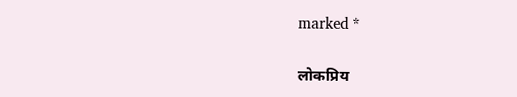marked *

लोकप्रिय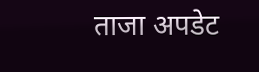ताजा अपडेट